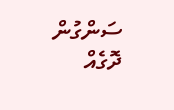ސަންގުން ދޮގެއް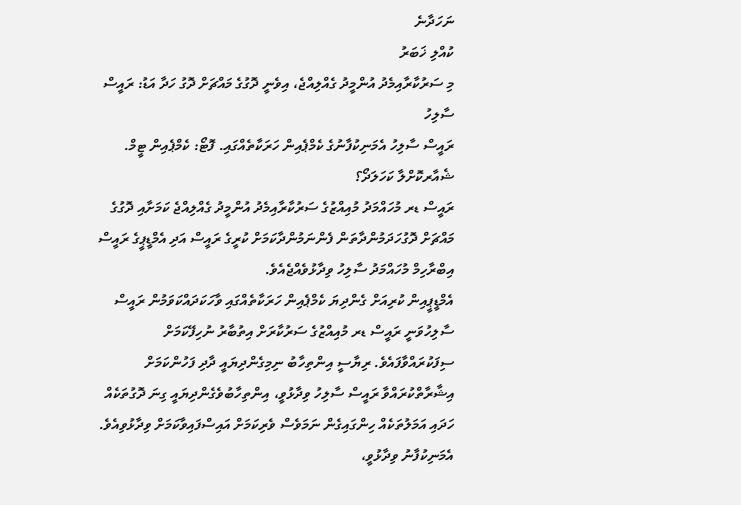ނަހަދާނެ
ކުއްލި ޚަބަރު
މި ސަރުކާރާއިމެދު އުންމީދު ގެއްލިއްޖެ، އިވެނީ ދޮގުގެ މައްޗަށް ދޮގު ހަދާ އަޑު: ރައީސް ސާލިހު
ރައީސް ސާލިހު އެމަނިކުފާނުގެ ކެމްޕެއިން ހަރަކާތެއްގައި. ފޮޓޯ: ކެމްޕެއިން ޓީމް.
ޝެއާރކޮށްލާ ކަހަލަދޯ؟
ރައީސް ޑރ މުހައްމަދު މުއިއްޒުގެ ސަރުކާރާއިމެދު އުންމީދު ގެއްލިއްޖެ ކަމަށާއި ދޮގުގެ މައްޗަށް ދޮގުހަދަމުންދާތަން ފެންނަމުންދާކަމަށް ކުރީގެ ރައީސް އަދި އެމްޑީޕީގެ ރައީސް އިބްރާހިމް މުހައްމަދު ސާލިހު ވިދާޅުވެއްޖެއެވެ.
އެމްޑީޕީއިން ކުރިއަށް ގެންދިޔަ ކެމްޕެއިން ހަރަކާތެއްގައި ވާހަކަދައްކަވަމުން ރައީސް ސާލިހުވަނީ ރައީސް ޑރ މުއިއްޒުގެ ސަރުކާރަށް އިތުބާރު ނުހިފޭކަމަށް ސިފަކުރައްވާފައެވެ. ރިޔާސީ އިންތިހާބު ނިމިގެންދިޔައީ ދާދި ފަހުންކަމަށް އިޝާރާތްކުރައްވާ ރައީސް ސާލިހު ވިދާޅުވީ، އިންތިހާބުވެގެންދިޔައީ ގިނަ ދޮގުތަކެއް ހަދައި އަމަލުތަކެއް ހިންގައިގެން ނަމަވެސް ވެރިކަމަށް އައިސްފައިވާކަމަށް ވިދާޅުވިއެވެ.
އެމަނިކުފާނު ވިދާޅުވީ،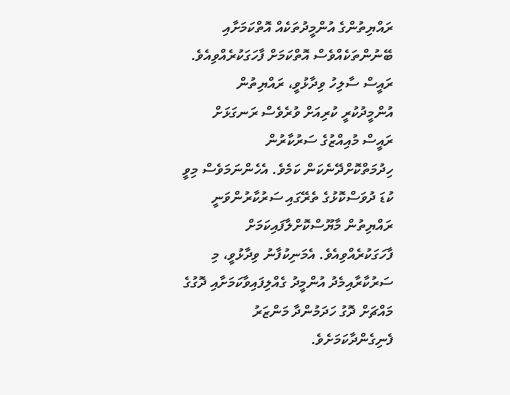ރައްޔިތުންގެ އުންމީދުތަކެއް އޮތްކަމަށާއި ބޭނުންތަކެއްވެސް އޮތްކަމަށް ފާހަގަކުރެއްވިއެވެ. ރައީސް ސާލިހު ވިދާޅުވީ، ރައްޔިތުން އުންމީދުކުރީ ކުރިއަށް ވުރެވެސް ރަނގަޅަށް ރައީސް މުއިއްޒުގެ ސަރުކާރުން ހިދުމަތްކޮށްދޭނެކަން ކަމެވެ. އެހެންނަމަވެސް މިވީ ކުޑަ ދުވަސްކޮޅުގެ ތެރޭގައި ސަރުކާރުންވަނީ ރައްޔިތުން މާޔޫސްކޮށްލާފައިކަމަށް ފާހަގަކުރެއްވިއެވެ. އެމަނިކުފާނު ވިދާޅުވީ، މި ސަރުކާރާއިމެދު އުންމީދު ގެއްލިފައިވާކަމަށާއި ދޮގުގެ މައްޗަށް ދޮގު ހަދަމުންދާ މަންޒަރު ފެނިގެންދާކަމަށެވެ.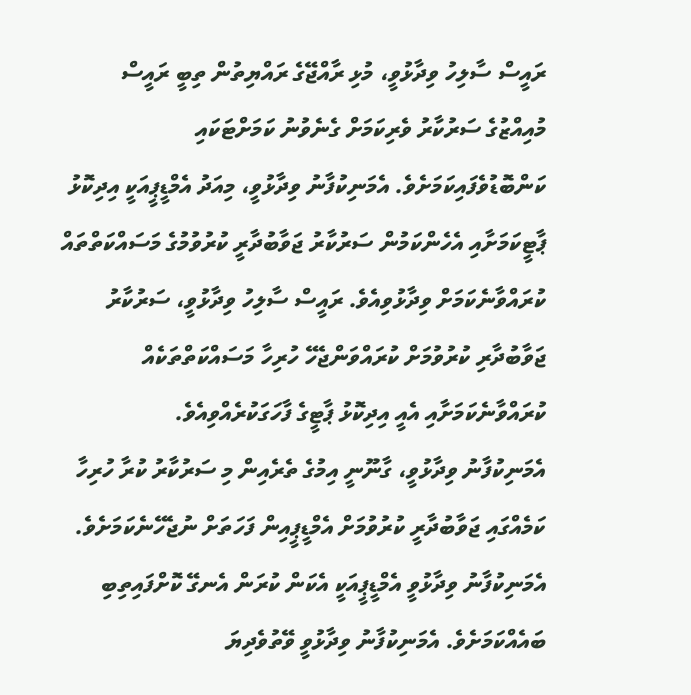ރައީސް ސާލިހު ވިދާޅުވީ، މުޅި ރާއްޖޭގެ ރައްޔިތުން ތިބީ ރައީސް މުއިއްޒުގެ ސަރުކާރު ވެރިކަމަށް ގެނެވުނު ކަމަށްޓަކައި ކަންބޮޑުވެފައިކަމަށެވެ. އެމަނިކުފާނު ވިދާޅުވީ، މިއަދު އެމްޑީޕީއަކީ އިދިކޮޅު ޕާޓީކަމަށާއި އެހެންކަމުން ސަރުކާރު ޖަވާބުދާރީ ކުރުވުމުގެ މަސައްކަތްތައް ކުރައްވާނެކަމަށް ވިދާޅުވިއެވެ. ރައީސް ސާލިހު ވިދާޅުވީ، ސަރުކާރު ޖަވާބުދާރި ކުރުވުމަށް ކުރައްވަންޖެހޭ ހުރިހާ މަސައްކަތްތަކެއް ކުރައްވާނެކަމަށާއި އެއީ އިދިކޮޅު ޕާޓީގެ ފާހަގަކުރެއްވިއެވެ.
އެމަނިކުފާނު ވިދާޅުވީ، ގާނޫނީ އިމުގެ ތެރެއިން މި ސަރުކާރު ކުރާ ހުރިހާ ކަމެއްގައި ޖަވާބުދާރީ ކުރުވުމަށް އެމްޑީޕީއިން ފަހަތަށް ނުޖެހޭނެކަމަށެވެ. އެމަނިކުފާނު ވިދާޅުވީ އެމްޑީޕީއަކީ އެކަން ކުރަން އެނގޭ ކޮށްފައިތިބި ބައެއްކަމަށެވެ. އެމަނިކުފާނު ވިދާޅުވީ ވޭތުވެދިޔަ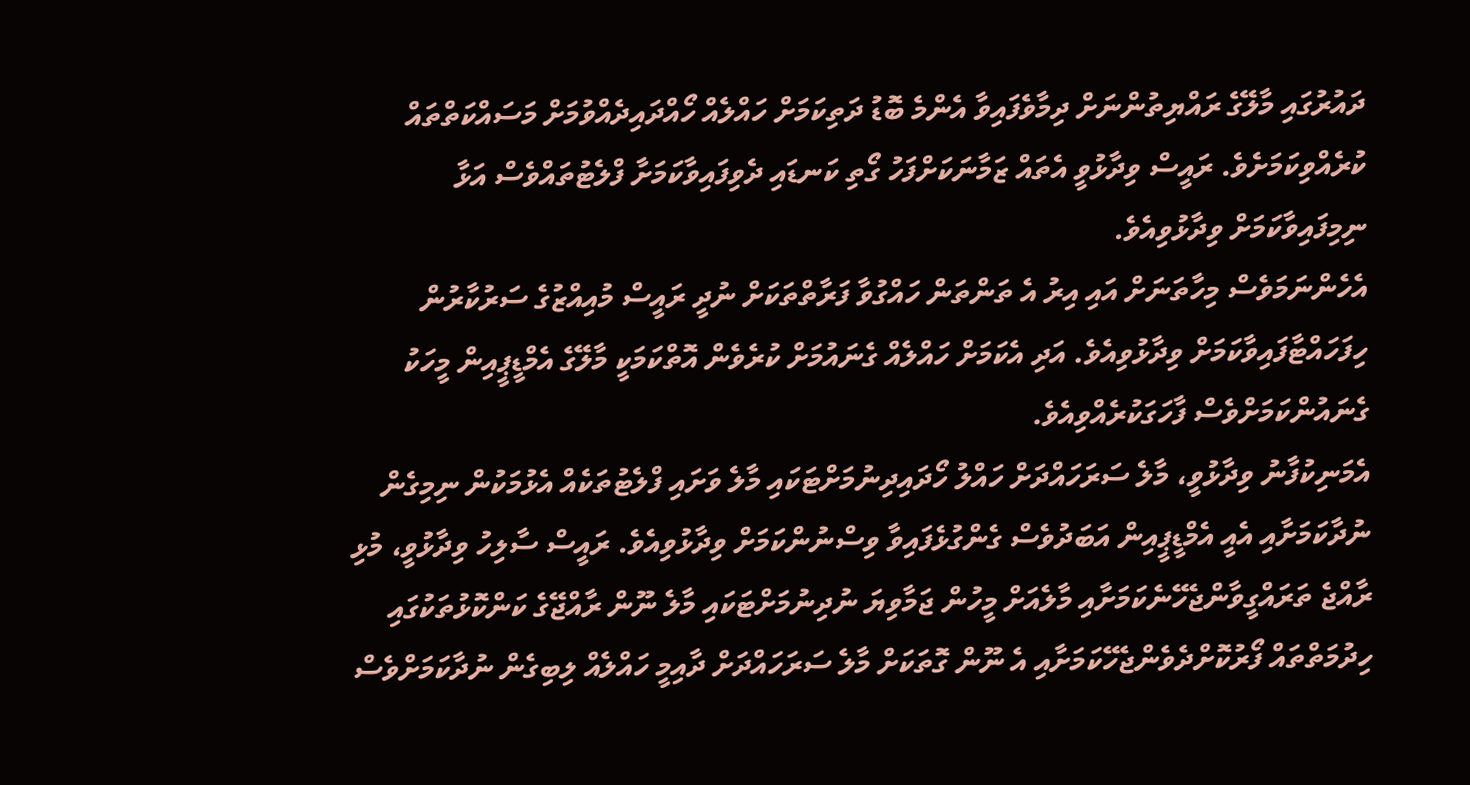ދައުރުގައި މާލޭގެ ރައްޔިތުންނަށް ދިމާވެފައިވާ އެންމެ ބޮޑު ދަތިކަމަށް ހައްލެއް ހޯއްދައިދެއްވުމަށް މަސައްކަތްތައް ކުރެއްވިކަމަށެވެ. ރައީސް ވިދާޅުވީ އެތައް ޒަމާނަކަށްފަހު ގޯތި ކަނޑައި ދެވިފައިވާކަމަށާ ފްލެޓުތައްވެސް އަޅާ ނިމިފައިވާކަމަށް ވިދާޅުވިއެވެ.
އެހެންނަމަވެސް މިހާތަނަށް އައި އިރު އެ ތަންތަން ހައްގުވާ ފަރާތްތަކަށް ނުދީ ރައީސް މުއިއްޒުގެ ސަރުކާރުން ހިފަހައްޓާފައިވާކަމަށް ވިދާޅުވިއެވެ. އަދި އެކަމަށް ހައްލެއް ގެނައުމަށް ކުރެވެން އޮތްކަމަކީ މާލޭގެ އެމްޑީޕީއިން މީހަކު ގެނައުންކަމަށްވެސް ފާހަގަކުރެއްވިއެވެ.
އެމަނިކުފާނު ވިދާޅުވީ، މާލެ ސަރަހައްދަށް ހައްލު ހޯދައިދިނުމަށްޓަކައި މާލެ ވަށައި ފްލެޓުތަކެއް އެޅުމަކުން ނިމިގެން ނުދާކަމަށާއި އެއީ އެމްޑީޕީއިން އަބަދުވެސް ގެންގުޅެފައިވާ ވިސްނުންކަމަށް ވިދާޅުވިއެވެ. ރައީސް ސާލިހު ވިދާޅުވީ، މުޅި ރާއްޖެ ތަރައްގީވާންޖެހޭނެކަމަށާއި މާލެއަށް މީހުން ޖަމާވިޔަ ނުދިނުމަށްޓަކައި މާލެ ނޫން ރާއްޖޭގެ ކަންކޮޅުތަކުގައި ހިދުމަތްތައް ފޯރުކޮށްދެވެންޖެހޭކަމަށާއި އެ ނޫން ގޮތަކަށް މާލެ ސަރަހައްދަށް ދާއިމީ ހައްލެއް ލިބިގެން ނުދާކަމަށްވެސް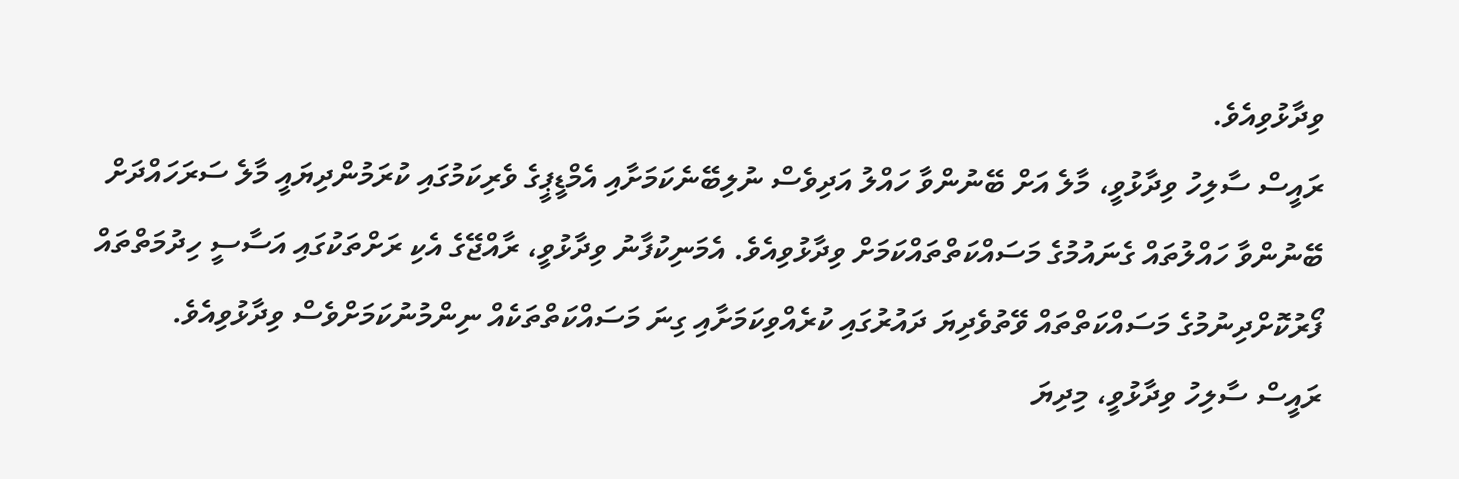ވިދާޅުވިއެވެ.
ރައީސް ސާލިހު ވިދާޅުވީ، މާލެ އަށް ބޭނުންވާ ހައްލު އަދިވެސް ނުލިބޭނެކަމަށާއި އެމްޑީޕީގެ ވެރިކަމުގައި ކުރަމުންދިޔައީ މާލެ ސަރަހައްދަށް ބޭނުންވާ ހައްލުތައް ގެނައުމުގެ މަސައްކަތްތައްކަމަށް ވިދާޅުވިއެވެ. އެމަނިކުފާނު ވިދާޅުވީ، ރާއްޖޭގެ އެކި ރަށްތަކުގައި އަސާސީ ހިދުމަތްތައް ފޯރުކޮށްދިނުމުގެ މަސައްކަތްތައް ވޭތުވެދިޔަ ދައުރުގައި ކުރެއްވިކަމަށާއި ގިނަ މަސައްކަތްތަކެއް ނިންމުނުކަމަށްވެސް ވިދާޅުވިއެވެ.
ރައީސް ސާލިހު ވިދާޅުވީ، މިދިޔަ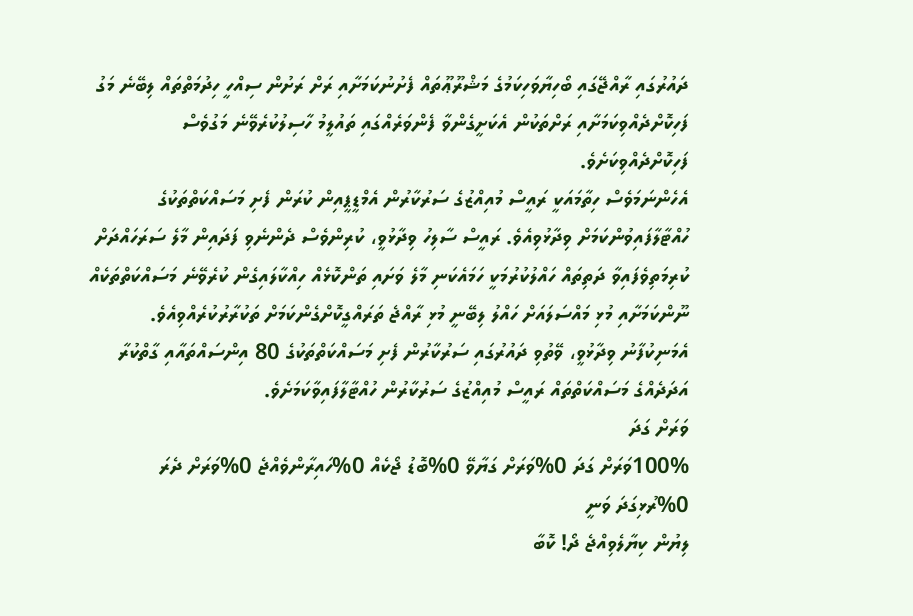ދައުރުގައި ރާއްޖޭގައި ބޯހިޔާވަހިކަމުގެ މަޝްރޫޢޫތައް ފެށުނުކަމަށާއި ރަށް ރަށުން ސިއްހީ ހިދުމަތްތައް ލިބޭނެ މަގު ފަހިކޮށްދެއްވިކަމަށާއި ރަށްތަކުން އެކަށީގެންވާ ފެންވަރެއްގައި ތައުލީމު ހާސިލުކުރެވޭނެ މަގުވެސް ފަހިކޮށްދެއްވިކަށެވެ.
އެހެންނަމަވެސް ހިތާމައަކީ ރައީސް މުއިއްޒުގެ ސަރުކާރުން އެމްޑީޕީއިން ކުރަން ފެށި މަސައްކަތްތަކުގެ ހުއްޓާލާފައިވުންކަމަށް ވިދާޅުވިއެވެ. ރައީސް ސާލިހު ވިދާޅުވީ، ކުރިންވެސް ދެންނެވި ފަދައިން މާލެ ސަރަހައްދަށް ކުރިމަތިވެފައިވާ ދަތިތައް ހައްލުކުރުމަކީ ހަމައެކަނި މާލެ ވަށައި ތަންކޮޅެއް ހިއްކާލައިގެން ކުރެވޭނެ މަސައްކަތްތަކެއް ނޫންކަމަށާއި މުޅި މައްސަލައަށް ހައްލު ލިބޭނީ މުޅި ރާއްޖެ ތަރައްގީކޮށްގެންކަމަށް ތަކުރާރުކުރެއްވިއެވެ.
އެމަނިކުފާނު ވިދާޅުވީ، ވޭތުވި ދައުރުގައި ސަރުކާރުން ފެށި މަސައްކަތްތަކުގެ 80 އިންސައްތައާއި ގާތްކުރާ އަދަދެއްގެ މަސައްކަތްތައް ރައީސް މުއިއްޒުގެ ސަރުކާރުން ހުއްޓާލާފައިވާކަމަށެވެ.
ވަރަށް ގަދަ
100%ވަރަށް ގަދަ 0%ވަރަށް ގަޔާވޭ 0%ބޮޑު ޖޯކެއް 0%ހައިރާންވެއްޖެ 0%ވަރަށް ދެރަ 0%ރުޅިގަދަ ވަނީ
ލިޔުން ކިޔާލެވިއްޖެ ދޯ! ކޮބާ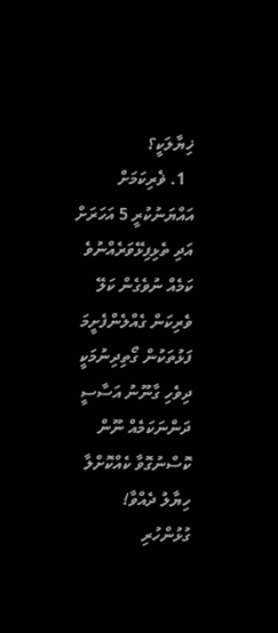ޚިޔާލަކީ؟
  1. ޥެރިކަމަށް އައްޔަނުކުރީ 5 އަހަރަށް އަދި ތެޅިފިޅޭވަރެއްނުވެ ކަމެއް ނުވެގެން ކަލޭ ވެރިކަން ގެއްލެންފެށީމަ ފަޅުތަކުން ގޯތިދިނުމަކީ ދިވެހި ގާނޫނު އަސާސީ ދަންނަކަމެއް ނޫން ކޮސްނުގޮވާ ކެއްކޮށްލާ
ހިޔާލު ދެއްވާ!
ގުޅުންހުރި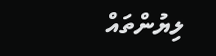ލިޔުންތައް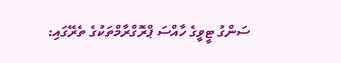ސަންގު ޓީވީގެ ހާއްސަ ޕްރޮގްރާމްތަކުގެ ތެރޭގައި: